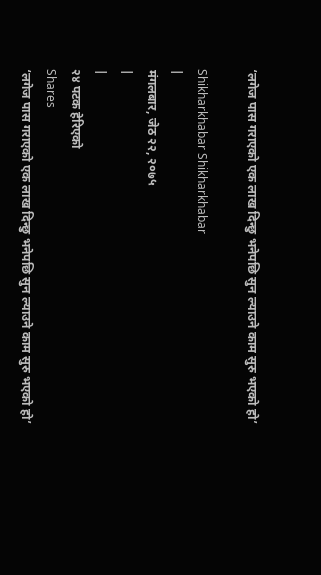‘लगेज पास गराएको एक लाख दिन्छु भनेपछि सुन ल्याउने काम सुरु भएको हो’

Shikharkhabar Shikharkhabar
|
मंगलबार, जेठ २२, २०७५
|
|
२४ पटक हेरिएको
Shares
‘लगेज पास गराएको एक लाख दिन्छु भनेपछि सुन ल्याउने काम सुरु भएको हो’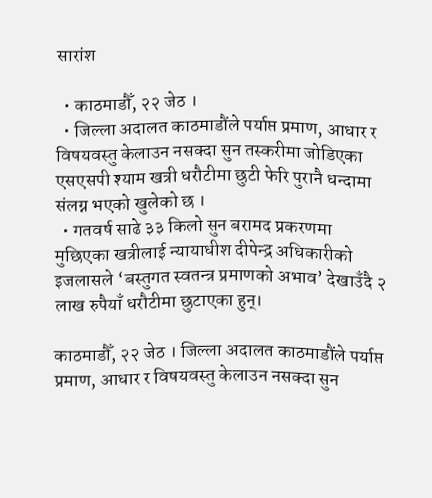सारांश

  • काठमाडौँ, २२ जेठ ।
  • जिल्ला अदालत काठमाडौंले पर्याप्त प्रमाण, आधार र विषयवस्तु केलाउन नसक्दा सुन तस्करीमा जोडिएका एसएसपी श्याम खत्री धरौटीमा छुटी फेरि पुरानै धन्दामा संलग्न भएको खुलेको छ ।
  • गतवर्ष साढे ३३ किलो सुन बरामद प्रकरणमा मुछिएका खत्रीलाई न्यायाधीश दीपेन्द्र अधिकारीको इजलासले ‘बस्तुगत स्वतन्त्र प्रमाणको अभाव’ देखाउँदै २ लाख रुपैयाँ धरौटीमा छुटाएका हुन्।

काठमाडौँ, २२ जेठ । जिल्ला अदालत काठमाडौंले पर्याप्त प्रमाण, आधार र विषयवस्तु केलाउन नसक्दा सुन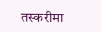तस्करीमा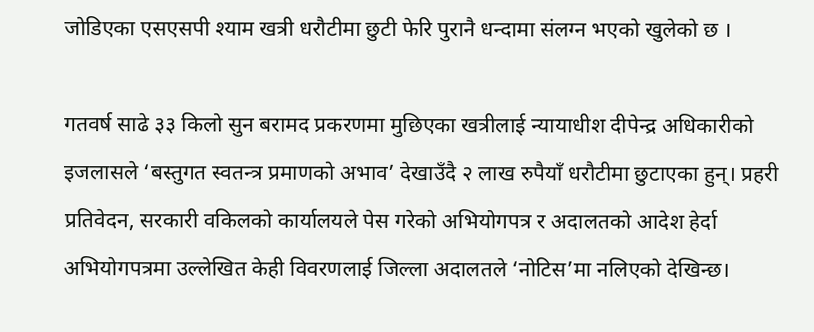जोडिएका एसएसपी श्याम खत्री धरौटीमा छुटी फेरि पुरानै धन्दामा संलग्न भएको खुलेको छ ।

गतवर्ष साढे ३३ किलो सुन बरामद प्रकरणमा मुछिएका खत्रीलाई न्यायाधीश दीपेन्द्र अधिकारीको इजलासले ‘बस्तुगत स्वतन्त्र प्रमाणको अभाव’ देखाउँदै २ लाख रुपैयाँ धरौटीमा छुटाएका हुन्। प्रहरी प्रतिवेदन, सरकारी वकिलको कार्यालयले पेस गरेको अभियोगपत्र र अदालतको आदेश हेर्दा अभियोगपत्रमा उल्लेखित केही विवरणलाई जिल्ला अदालतले ‘नोटिस’मा नलिएको देखिन्छ।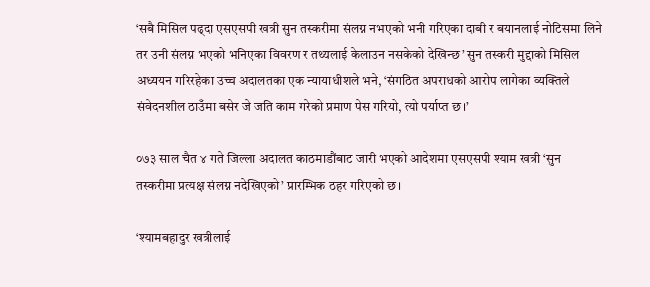‘सबै मिसिल पढ्दा एसएसपी खत्री सुन तस्करीमा संलग्न नभएको भनी गरिएका दाबी र बयानलाई नोटिसमा लिने तर उनी संलग्न भएको भनिएका विवरण र तथ्यलाई केलाउन नसकेको देखिन्छ’ सुन तस्करी मुद्दाको मिसिल अध्ययन गरिरहेका उच्च अदालतका एक न्यायाधीशले भने, ‘संगठित अपराधको आरोप लागेका व्यक्तिले संवेदनशील ठाउँमा बसेर जे जति काम गरेको प्रमाण पेस गरियो, त्यो पर्याप्त छ।’

०७३ साल चैत ४ गते जिल्ला अदालत काठमाडौंबाट जारी भएको आदेशमा एसएसपी श्याम खत्री ‘सुन तस्करीमा प्रत्यक्ष संलग्न नदेखिएको’ प्रारम्भिक ठहर गरिएको छ।

‘श्यामबहादुर खत्रीलाई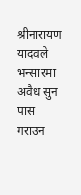श्रीनारायण यादवले भन्सारमा अवैध सुन पास गराउन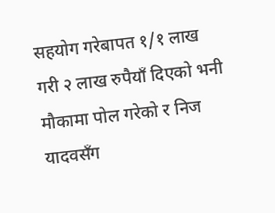सहयोग गरेबापत १/१ लाख गरी २ लाख रुपैयाँ दिएको भनी मौकामा पोल गरेको र निज यादवसँग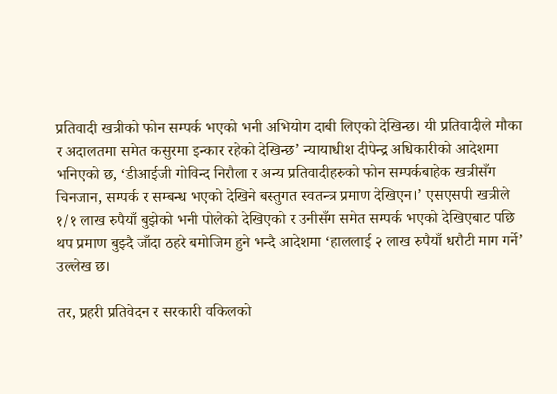प्रतिवादी खत्रीको फोन सम्पर्क भएको भनी अभियोग दाबी लिएको देखिन्छ। यी प्रतिवादीले मौका र अदालतमा समेत कसुरमा इन्कार रहेको देखिन्छ’ न्यायाधीश दीपेन्द्र अधिकारीको आदेशमा भनिएको छ, ‘डीआईजी गोविन्द निरौला र अन्य प्रतिवादीहरुको फोन सम्पर्कबाहेक खत्रीसँग चिनजान, सम्पर्क र सम्बन्ध भएको देखिने बस्तुगत स्वतन्त्र प्रमाण देखिएन।’ एसएसपी खत्रीले १/१ लाख रुपैयाँ बुझेको भनी पोलेको देखिएको र उनीसँग समेत सम्पर्क भएको देखिएबाट पछि थप प्रमाण बुझ्दै जाँदा ठहरे बमोजिम हुने भन्दै आदेशमा ‘हाललाई २ लाख रुपैयाँ धरौटी माग गर्ने’ उल्लेख छ।

तर, प्रहरी प्रतिवेदन र सरकारी वकिलको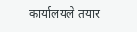कार्यालयले तयार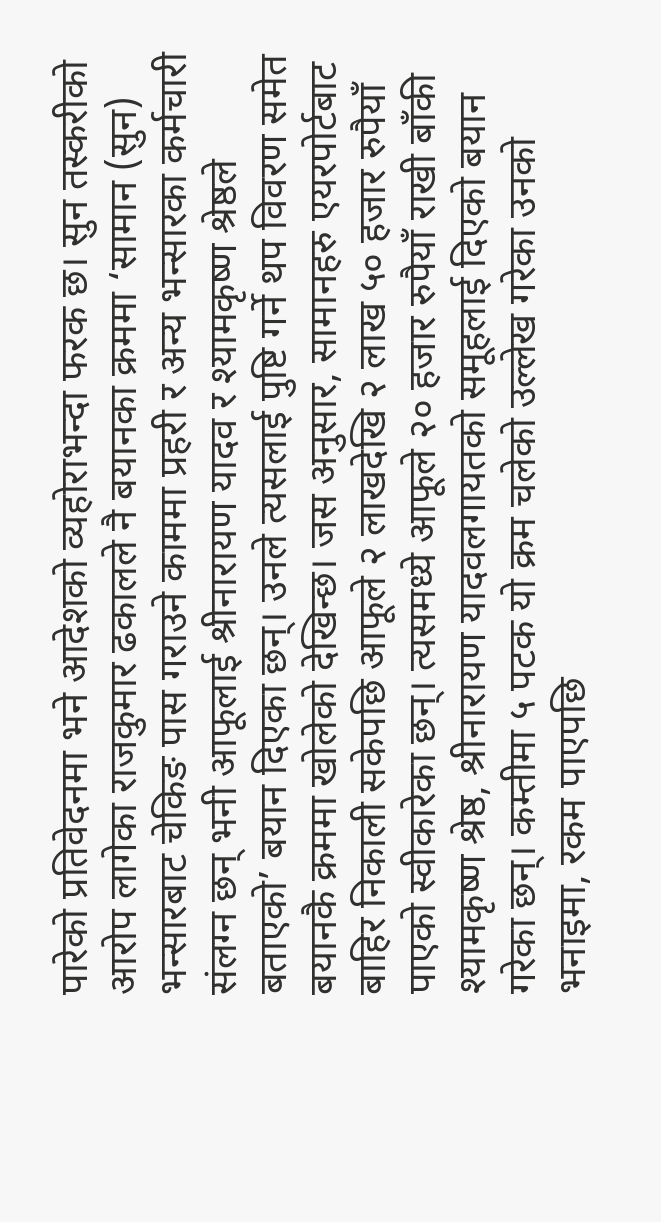पारेको प्रतिवेदनमा भने आदेशको व्यहोराभन्दा फरक छ। सुन तस्करीको आरोप लागेका राजकुमार ढकालले नै बयानका क्रममा ‘सामान (सुन) भन्सारबाट चेकिङ पास गराउने काममा प्रहरी र अन्य भन्सारका कर्मचारी संलग्न छन् भनी आफूलाई श्रीनारायण यादव र श्यामकृष्ण श्रेष्ठले बताएको’ बयान दिएका छन्। उनले त्यसलाई पुष्टि गर्ने थप विवरण समेत बयानकै क्रममा खोलेको देखिन्छ। जस अनुसार, सामानहरु एयरपोर्टबाट बाहिर निकाली सकेपछि आफूले २ लाखदेखि २ लाख ५० हजार रुपैयाँ पाएको स्वीकारेका छन्। त्यसमध्ये आफूले २० हजार रुपैयाँ राखी बाँकी श्यामकृष्ण श्रेष्ठ, श्रीनारायण यादवलगायतको समूहलाई दिएको बयान गरेका छन्। कम्तीमा ५ पटक यो क्रम चलेको उल्लेख गरेका उनको भनाइमा, रकम पाएपछि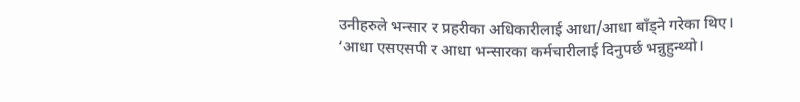उनीहरुले भन्सार र प्रहरीका अधिकारीलाई आधा/आधा बाँड्ने गरेका थिए। ‘आधा एसएसपी र आधा भन्सारका कर्मचारीलाई दिनुपर्छ भन्नुहुन्थ्यो।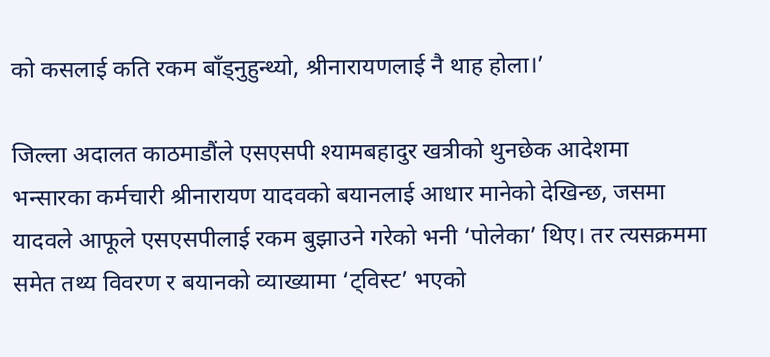को कसलाई कति रकम बाँड्नुहुन्थ्यो, श्रीनारायणलाई नै थाह होला।’

जिल्ला अदालत काठमाडौंले एसएसपी श्यामबहादुर खत्रीको थुनछेक आदेशमा भन्सारका कर्मचारी श्रीनारायण यादवको बयानलाई आधार मानेको देखिन्छ, जसमा यादवले आफूले एसएसपीलाई रकम बुझाउने गरेको भनी ‘पोलेका’ थिए। तर त्यसक्रममा समेत तथ्य विवरण र बयानको व्याख्यामा ‘ट्विस्ट’ भएको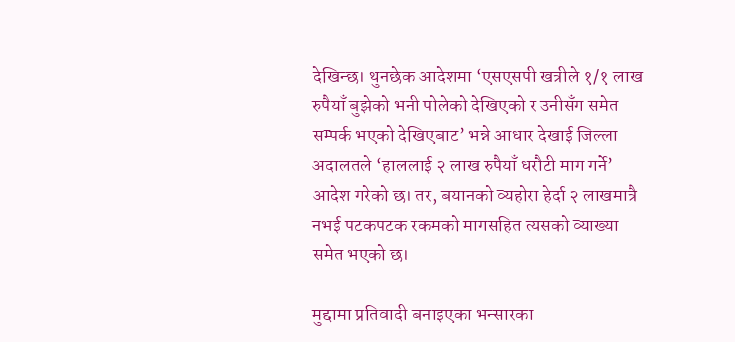देखिन्छ। थुनछेक आदेशमा ‘एसएसपी खत्रीले १/१ लाख रुपैयाँ बुझेको भनी पोलेको देखिएको र उनीसँग समेत सम्पर्क भएको देखिएबाट’ भन्ने आधार देखाई जिल्ला अदालतले ‘हाललाई २ लाख रुपैयाँ धरौटी माग गर्ने’ आदेश गरेको छ। तर, बयानको व्यहोरा हेर्दा २ लाखमात्रै नभई पटकपटक रकमको मागसहित त्यसको व्याख्या समेत भएको छ।

मुद्दामा प्रतिवादी बनाइएका भन्सारका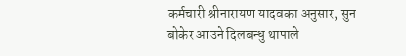कर्मचारी श्रीनारायण यादवका अनुसार, सुन बोकेर आउने दिलबन्धु थापाले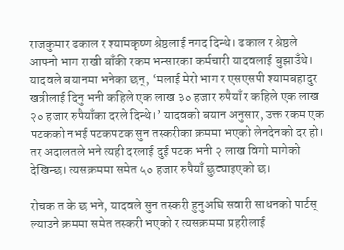राजकुमार ढकाल र श्यामकृष्ण श्रेष्ठलाई नगद दिन्थे। ढकाल र श्रेष्ठले आफ्नो भाग राखी बाँकी रकम भन्सारका कर्मचारी यादवलाई बुझाउँथे। यादवले बयानमा भनेका छन्, ‘मलाई मेरो भाग र एसएसपी श्यामबहादुर खत्रीलाई दिनु भनी कहिले एक लाख ३० हजार रुपैयाँ र कहिले एक लाख २० हजार रुपैयाँका दरले दिन्थे।’ यादवको बयान अनुसार, उक्त रकम एक पटकको नभई पटकपटक सुन तस्करीका क्रममा भएको लेनदेनको दर हो। तर अदालतले भने त्यही दरलाई दुई पटक भनी २ लाख विगो मागेको देखिन्छ। त्यसक्रममा समेत ५० हजार रुपैयाँ छुट्याइएको छ।

रोचक त के छ भने, यादवले सुन तस्करी हुनुअघि सवारी साधनको पार्टस् ल्याउने क्रममा समेत तस्करी भएको र त्यसक्रममा प्रहरीलाई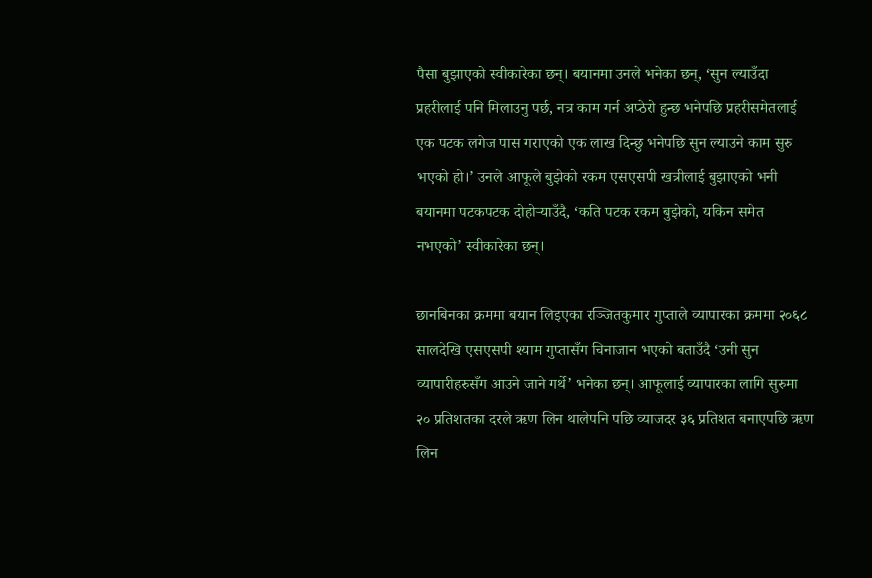पैसा बुझाएको स्वीकारेका छन्। बयानमा उनले भनेका छन्, ‘सुन ल्याउँदा प्रहरीलाई पनि मिलाउनु पर्छ, नत्र काम गर्न अप्ठेरो हुन्छ भनेपछि प्रहरीसमेतलाई एक पटक लगेज पास गराएको एक लाख दिन्छु भनेपछि सुन ल्याउने काम सुरु भएको हो।’ उनले आफूले बुझेको रकम एसएसपी खत्रीलाई बुझाएको भनी बयानमा पटकपटक दोहोर्‍याउँदै, ‘कति पटक रकम बुझेको, यकिन समेत नभएको’ स्वीकारेका छन्।

छानबिनका क्रममा बयान लिइएका रञ्जितकुमार गुप्ताले व्यापारका क्रममा २०६८ सालदेखि एसएसपी श्याम गुप्तासँग चिनाजान भएको बताउँदै ‘उनी सुन व्यापारीहरुसँग आउने जाने गर्थे’ भनेका छन्। आफूलाई व्यापारका लागि सुरुमा २० प्रतिशतका दरले ऋण लिन थालेपनि पछि व्याजदर ३६ प्रतिशत बनाएपछि ऋण लिन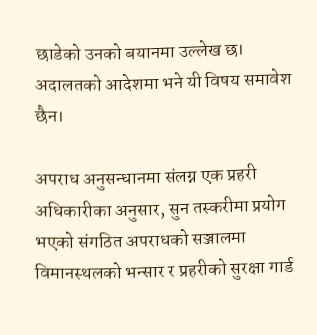छाडेको उनको बयानमा उल्लेख छ। अदालतको आदेशमा भने यी विषय समावेश छैन।

अपराध अनुसन्धानमा संलग्न एक प्रहरी अधिकारीका अनुसार, सुन तस्करीमा प्रयोग भएको संगठित अपराधको सञ्जालमा विमानस्थलको भन्सार र प्रहरीको सुरक्षा गार्ड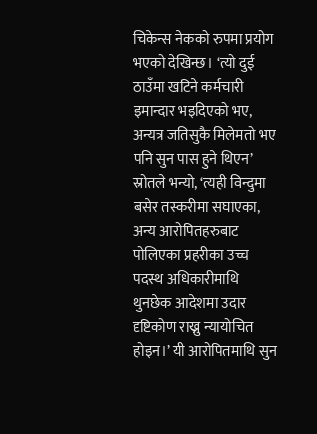चिकेन्स नेकको रुपमा प्रयोग भएको देखिन्छ। ‘त्यो दुई ठाउँमा खटिने कर्मचारी इमान्दार भइदिएको भए, अन्यत्र जतिसुकै मिलेमतो भए पनि सुन पास हुने थिएन’ स्रोतले भन्यो, ‘त्यही विन्दुमा बसेर तस्करीमा सघाएका, अन्य आरोपितहरुबाट पोलिएका प्रहरीका उच्च पदस्थ अधिकारीमाथि थुनछेक आदेशमा उदार दृष्टिकोण राख्नु न्यायोचित होइन।’ यी आरोपितमाथि सुन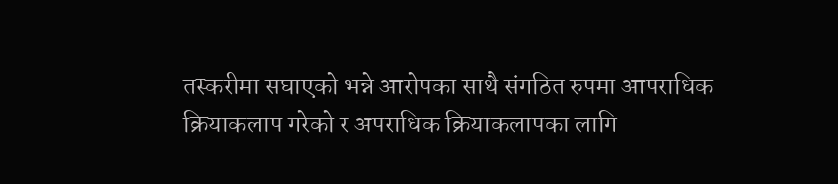तस्करीमा सघाएको भन्ने आरोपका साथै संगठित रुपमा आपराधिक क्रियाकलाप गरेको र अपराधिक क्रियाकलापका लागि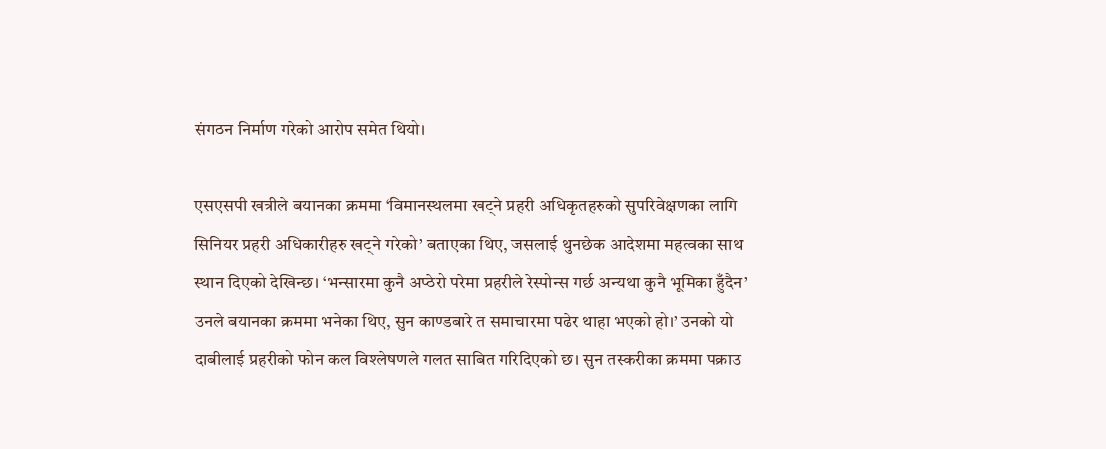संगठन निर्माण गरेको आरोप समेत थियो।

एसएसपी खत्रीले बयानका क्रममा ‘विमानस्थलमा खट्ने प्रहरी अधिकृतहरुको सुपरिवेक्षणका लागि सिनियर प्रहरी अधिकारीहरु खट्ने गरेको’ बताएका थिए, जसलाई थुनछेक आदेशमा महत्वका साथ स्थान दिएको देखिन्छ। ‘भन्सारमा कुनै अप्ठेरो परेमा प्रहरीले रेस्पोन्स गर्छ अन्यथा कुनै भूमिका हुँदैन’ उनले बयानका क्रममा भनेका थिए, सुन काण्डबारे त समाचारमा पढेर थाहा भएको हो।’ उनको यो दाबीलाई प्रहरीको फोन कल विश्लेषणले गलत साबित गरिदिएको छ। सुन तस्करीका क्रममा पक्राउ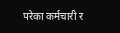परेका कर्मचारी र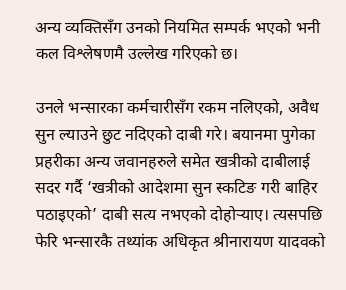अन्य व्यक्तिसँग उनको नियमित सम्पर्क भएको भनी कल विश्लेषणमै उल्लेख गरिएको छ।

उनले भन्सारका कर्मचारीसँग रकम नलिएको, अवैध सुन ल्याउने छुट नदिएको दाबी गरे। बयानमा पुगेका प्रहरीका अन्य जवानहरुले समेत खत्रीको दाबीलाई सदर गर्दै ‘खत्रीको आदेशमा सुन स्कटिङ गरी बाहिर पठाइएको’ दाबी सत्य नभएको दोहोर्‍याए। त्यसपछि फेरि भन्सारकै तथ्यांक अधिकृत श्रीनारायण यादवको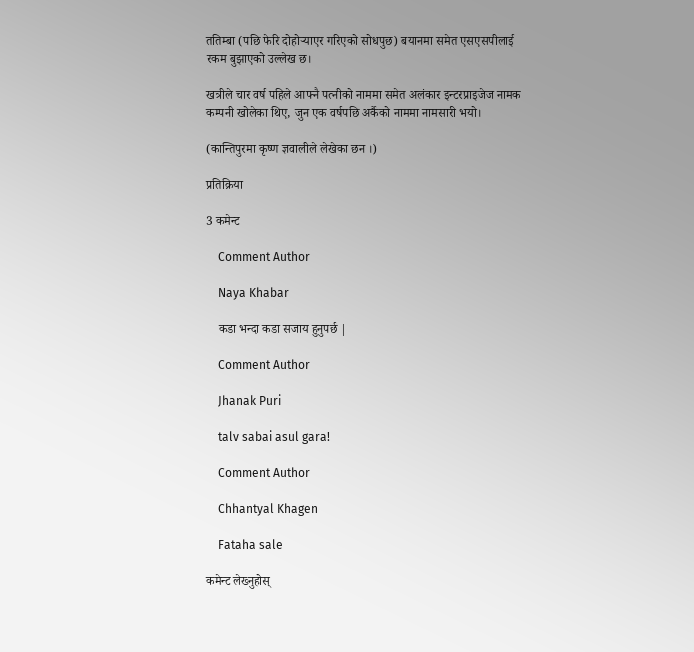ततिम्बा (पछि फेरि दोहोर्‍याएर गरिएको सोधपुछ) बयानमा समेत एसएसपीलाई रकम बुझाएको उल्लेख छ।

खत्रीले चार वर्ष पहिले आफ्नै पत्नीको नाममा समेत अलंकार इन्टरप्राइजेज नामक कम्पनी खोलेका थिए, जुन एक वर्षपछि अर्कैको नाममा नामसारी भयो।

(कान्तिपुरमा कृष्ण ज्ञवालीले लेखेका छन ।)

प्रतिक्रिया

3 कमेन्ट

    Comment Author

    Naya Khabar

    कडा भन्दा कडा सजाय हुनुपर्छ |

    Comment Author

    Jhanak Puri

    talv sabai asul gara!

    Comment Author

    Chhantyal Khagen

    Fataha sale

कमेन्ट लेख्नुहोस्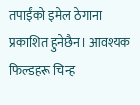तपाईंको इमेल ठेगाना प्रकाशित हुनेछैन। आवश्यक फिल्डहरू चिन्ह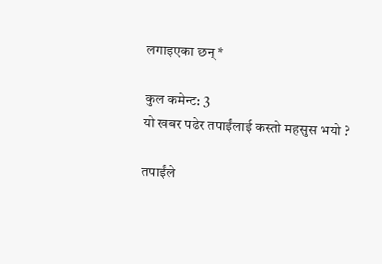लगाइएका छन् *

कुल कमेन्ट: 3
यो खबर पढेर तपाईंलाई कस्तो महसुस भयो ?

तपाईंले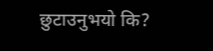छुटाउनुभयो कि?